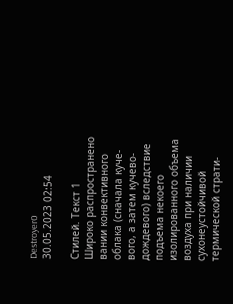Destroyer0
30.05.2023 02:54

Стилей. Текст 1
Широко распространено
вании конвективного
облака (сначала куче-
вого, а затем кучево-
дождевого) вследствие
подъема некоего
изолированного объема
воздуха при наличии
сухонеустойчивой
термической страти-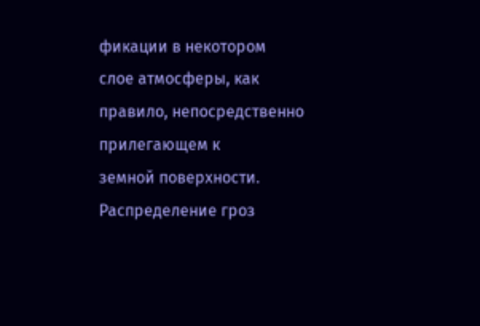фикации в некотором
слое атмосферы, как
правило, непосредственно
прилегающем к
земной поверхности.
Распределение гроз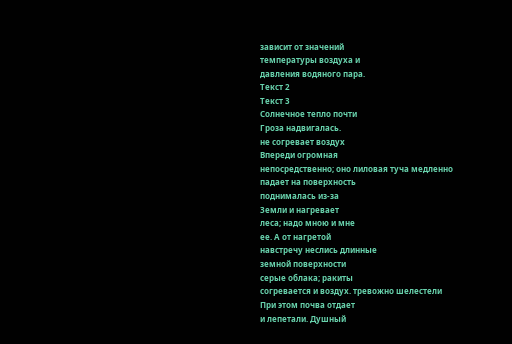зависит от значений
температуры воздуха и
давления водяного пара.
Текст 2
Текст 3
Солнечное тепло почти
Гроза надвигалась.
не согревает воздух
Впереди огромная
непосредственно; оно лиловая туча медленно
падает на поверхность
поднималась из-за
Земли и нагревает
леса; надо мною и мне
ее. А от нагретой
навстречу неслись длинные
земной поверхности
серые облака; ракиты
согревается и воздух. тревожно шелестели
При этом почва отдает
и лепетали. Душный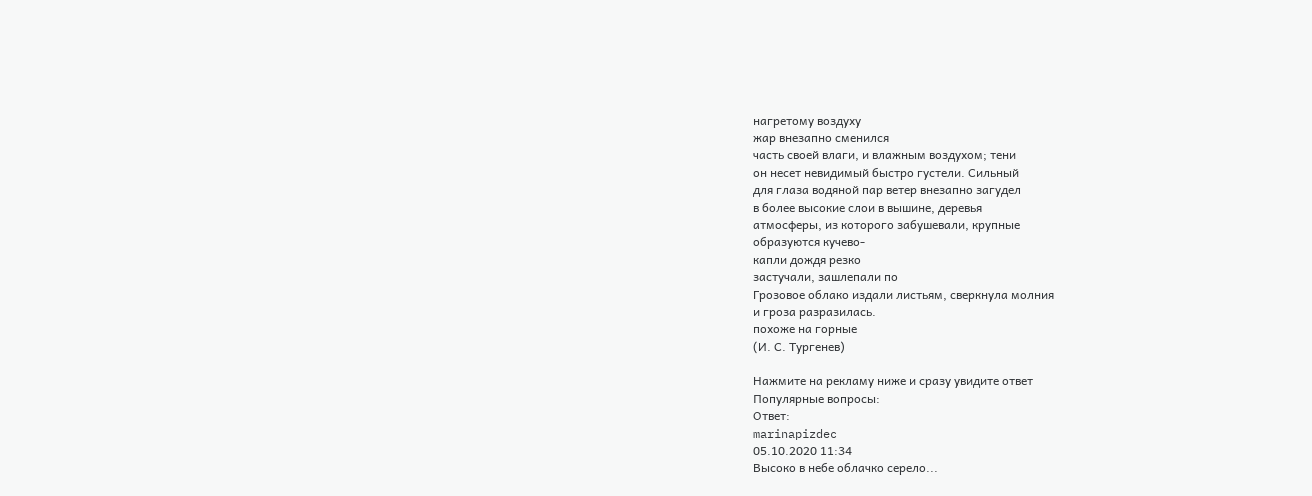нагретому воздуху
жар внезапно сменился
часть своей влаги, и влажным воздухом; тени
он несет невидимый быстро густели. Сильный
для глаза водяной пар ветер внезапно загудел
в более высокие слои в вышине, деревья
атмосферы, из которого забушевали, крупные
образуются кучево-
капли дождя резко
застучали, зашлепали по
Грозовое облако издали листьям, сверкнула молния
и гроза разразилась.
похоже на горные
(И. С. Тургенев)

Нажмите на рекламу ниже и сразу увидите ответ
Популярные вопросы:
Ответ:
marinapizdec
05.10.2020 11:34
Высоко в небе облачко серело...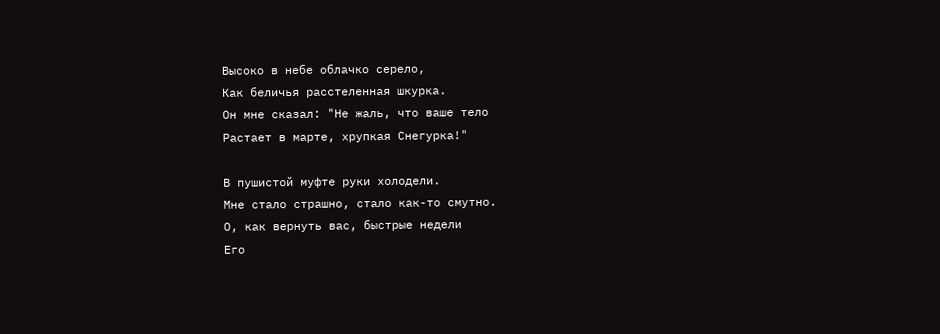Высоко в небе облачко серело,
Как беличья расстеленная шкурка.
Он мне сказал: "Не жаль, что ваше тело
Растает в марте, хрупкая Снегурка!"

В пушистой муфте руки холодели.
Мне стало страшно, стало как-то смутно.
О, как вернуть вас, быстрые недели
Его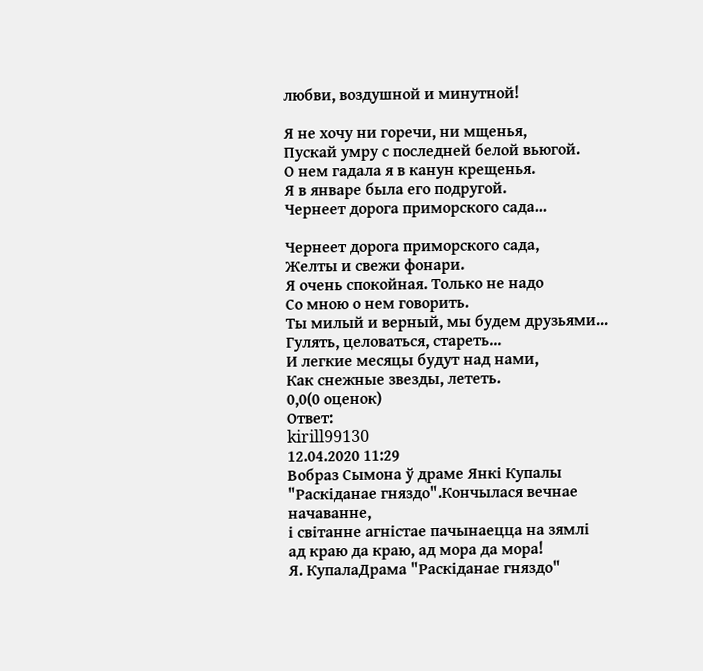любви, воздушной и минутной!

Я не хочу ни горечи, ни мщенья,
Пускай умру с последней белой вьюгой.
О нем гадала я в канун крещенья.
Я в январе была его подругой.
Чернеет дорога приморского сада...

Чернеет дорога приморского сада,
Желты и свежи фонари.
Я очень спокойная. Только не надо
Со мною о нем говорить.
Ты милый и верный, мы будем друзьями...
Гулять, целоваться, стареть...
И легкие месяцы будут над нами,
Как снежные звезды, лететь.
0,0(0 оценок)
Ответ:
kirill99130
12.04.2020 11:29
Вобраз Сымона ў драме Янкі Купалы "Раскіданае гняздо".Кончылася вечнае начаванне,
і світанне агністае пачынаецца на зямлі
ад краю да краю, ад мора да мора!
Я. КупалаДрама "Раскіданае гняздо"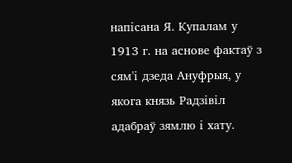напісана Я. Купалам у 1913 г. на аснове фактаў з сям'і дзеда Ануфрыя, у якога князь Радзівіл адабраў зямлю і хату.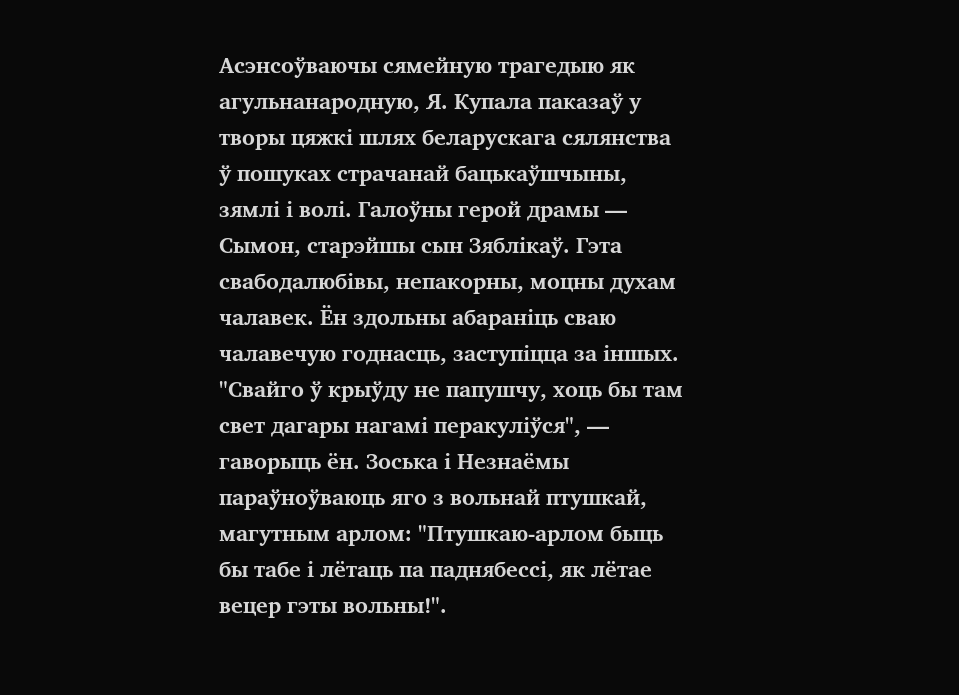Асэнсоўваючы сямейную трагедыю як агульнанародную, Я. Купала паказаў у творы цяжкі шлях беларускага сялянства ў пошуках страчанай бацькаўшчыны, зямлі і волі. Галоўны герой драмы — Сымон, старэйшы сын Зяблікаў. Гэта свабодалюбівы, непакорны, моцны духам чалавек. Ён здольны абараніць сваю чалавечую годнасць, заступіцца за іншых. "Свайго ў крыўду не папушчу, хоць бы там свет дагары нагамі перакуліўся", — гаворыць ён. Зоська і Незнаёмы параўноўваюць яго з вольнай птушкай, магутным арлом: "Птушкаю-арлом быць бы табе і лётаць па паднябессі, як лётае вецер гэты вольны!".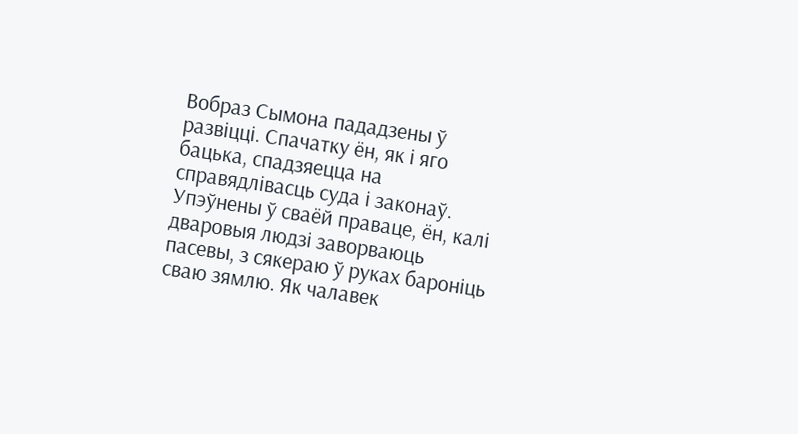Вобраз Сымона пададзены ў развіцці. Спачатку ён, як і яго бацька, спадзяецца на справядлівасць суда і законаў. Упэўнены ў сваёй праваце, ён, калі дваровыя людзі заворваюць пасевы, з сякераю ў руках бароніць сваю зямлю. Як чалавек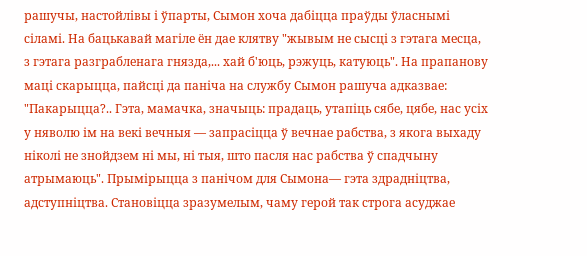рашучы, настойлівы і ўпарты, Сымон хоча дабіцца праўды ўласнымі сіламі. На бацькавай магіле ён дае клятву "жывым не сысці з гэтага месца, з гэтага разграбленага гнязда,... хай б'юць, рэжуць, катуюць". На прапанову маці скарыцца, пайсці да паніча на службу Сымон рашуча адказвае: "Пакарыцца?.. Гэта, мамачка, значыць: прадаць, утапіць сябе, цябе, нас усіх у няволю ім на векі вечныя — запрасіцца ў вечнае рабства, з якога выхаду ніколі не знойдзем ні мы, ні тыя, што пасля нас рабства ў спадчыну атрымаюць". Прымірыцца з панічом для Сымона— гэта здрадніцтва, адступніцтва. Становіцца зразумелым, чаму герой так строга асуджае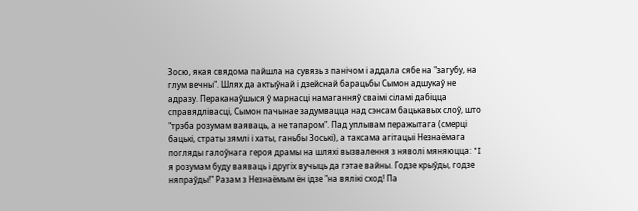Зосю, якая свядома пайшла на сувязь з панічом і аддала сябе на "загубу, на глум вечны". Шлях да актыўнай і дзейснай барацьбы Сымон адшукаў не адразу. Пераканаўшыся ў марнасці намаганняў сваімі сіламі дабіцца справядлівасці, Сымон пачынае задумвацца над сэнсам бацькавых слоў, што "трэба розумам ваяваць, а не тапаром". Пад уплывам перажытага (смерці бацькі, страты зямлі і хаты, ганьбы Зоські), а таксама агітацыі Незнаёмага погляды галоўнага героя драмы на шляхі вызвалення з няволі мяняюцца: "I я розумам буду ваяваць і другіх вучыць да гэтае вайны. Годзе крыўды, годзе няпраўды!" Разам з Незнаёмым ён ідзе "на вялікі сход! Па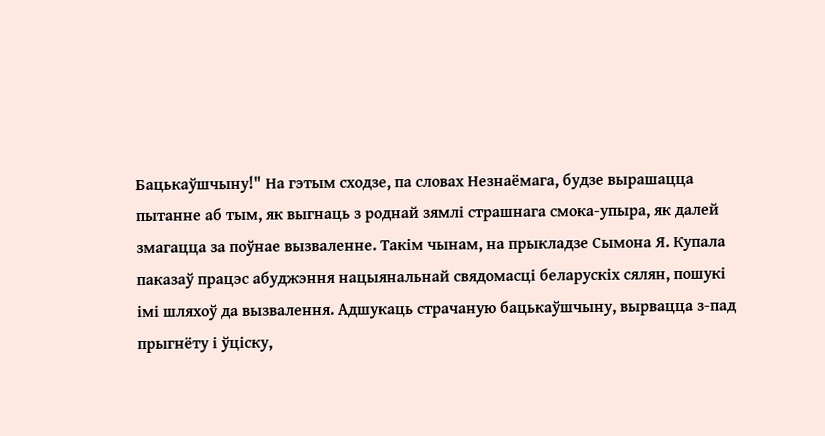Бацькаўшчыну!" На гэтым сходзе, па словах Незнаёмага, будзе вырашацца пытанне аб тым, як выгнаць з роднай зямлі страшнага смока-упыра, як далей змагацца за поўнае вызваленне. Такім чынам, на прыкладзе Сымона Я. Купала паказаў працэс абуджэння нацыянальнай свядомасці беларускіх сялян, пошукі імі шляхоў да вызвалення. Адшукаць страчаную бацькаўшчыну, вырвацца з-пад прыгнёту і ўціску,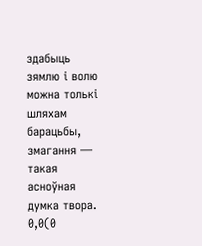здабыць зямлю і волю можна толькі шляхам барацьбы, змагання — такая асноўная думка твора.
0,0(0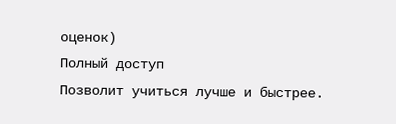оценок)
Полный доступ
Позволит учиться лучше и быстрее.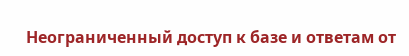Неограниченный доступ к базе и ответам от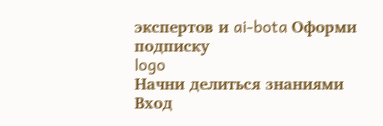экспертов и ai-bota Оформи подписку
logo
Начни делиться знаниями
Вход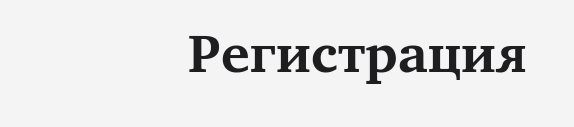Регистрация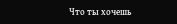Что ты хочешь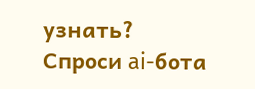узнать?
Спроси ai-бота